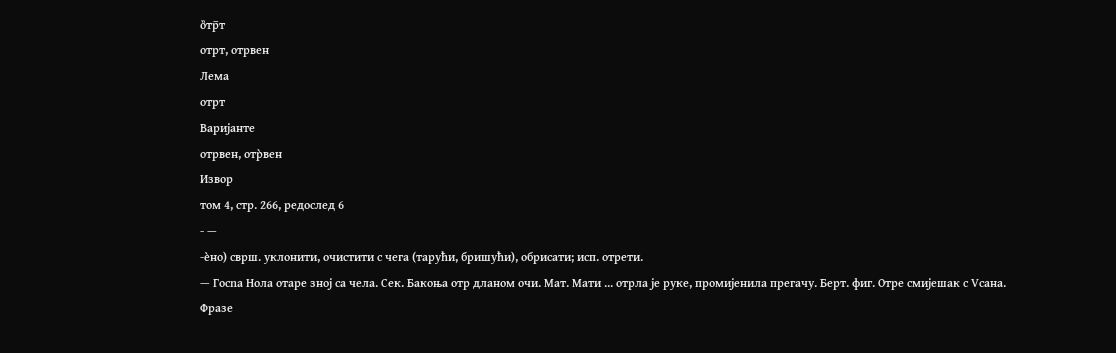о̏тр̄т
отрт, отрвен
Лема
отрт
Варијанте
отрвен, отр̀вен
Извор
том 4, стр. 266, редослед 6
- —
-ѐно) сврш. уклонити, очистити с чега (тарући, бришући), обрисати; исп. отрети.
— Госnа Нола отаре зној са чела. Сек. Бакоња отр дланом очи. Мат. Мати ... отрла је руке, промијенила прегачу. Берт. фиг. Отре смијешак с Vсана.
Фразе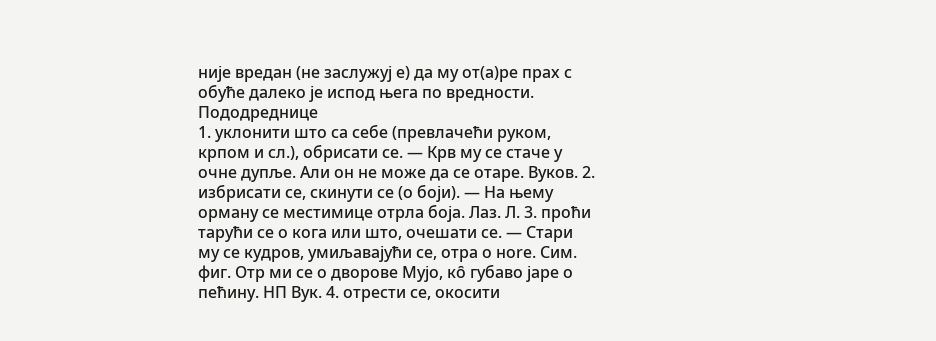није вредан (не заслужуј е) да му от(а)ре прах с обуће далеко је испод њега по вредности.
Пододреднице
1. уклонити што са себе (превлачећи руком, крпом и сл.), обрисати се. — Крв му се стаче у очне дупље. Али он не може да се отаре. Вуков. 2. избрисати се, скинути се (о боји). — На њему орману се местимице отрла боја. Лаз. Л. 3. проћи тарући се о кога или што, очешати се. — Стари му се кудров, умиљавајући се, отра о ноrе. Сим. фиг. Отр ми се о дворове Мујо, ко̑ губаво јаре о пећину. НП Вук. 4. отрести се, окосити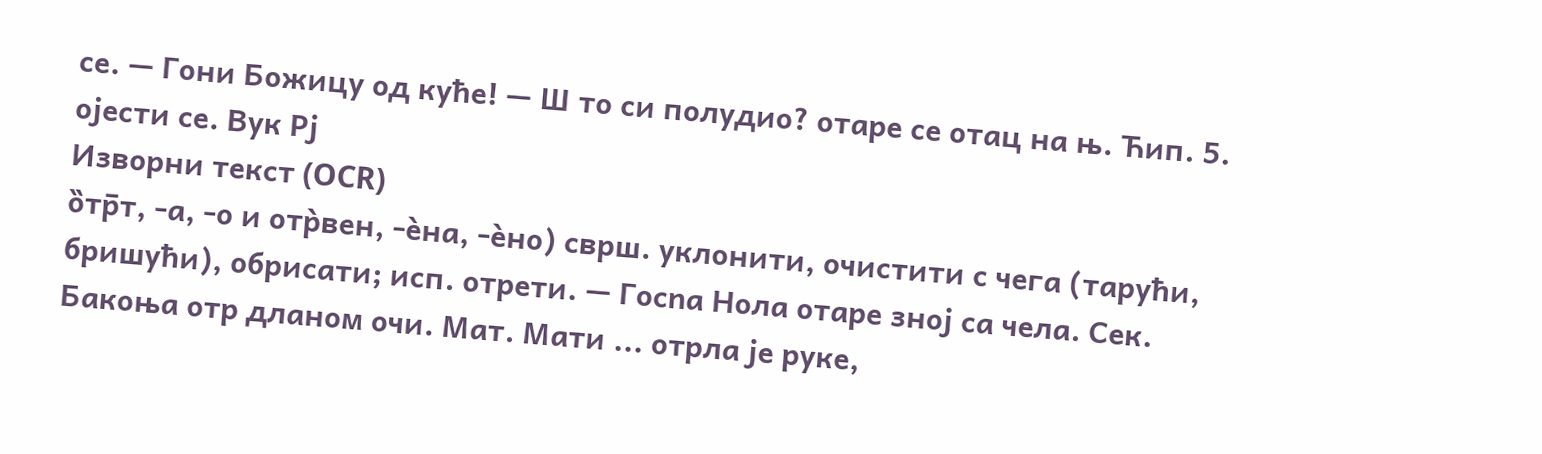се. — Гони Божицу од куће! — Ш то си полудио? отаре се отац на њ. Ћип. 5. ојести се. Вук Рј
Изворни текст (OCR)
о̏тр̄т, -а, -о и отр̀вен, -ѐна, -ѐно) сврш. уклонити, очистити с чега (тарући, бришући), обрисати; исп. отрети. — Госnа Нола отаре зној са чела. Сек. Бакоња отр дланом очи. Мат. Мати ... отрла је руке,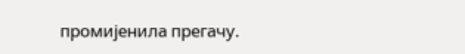промијенила прегачу.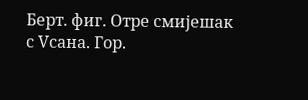Берт. фиг. Отре смијешак с Vсана. Гор.